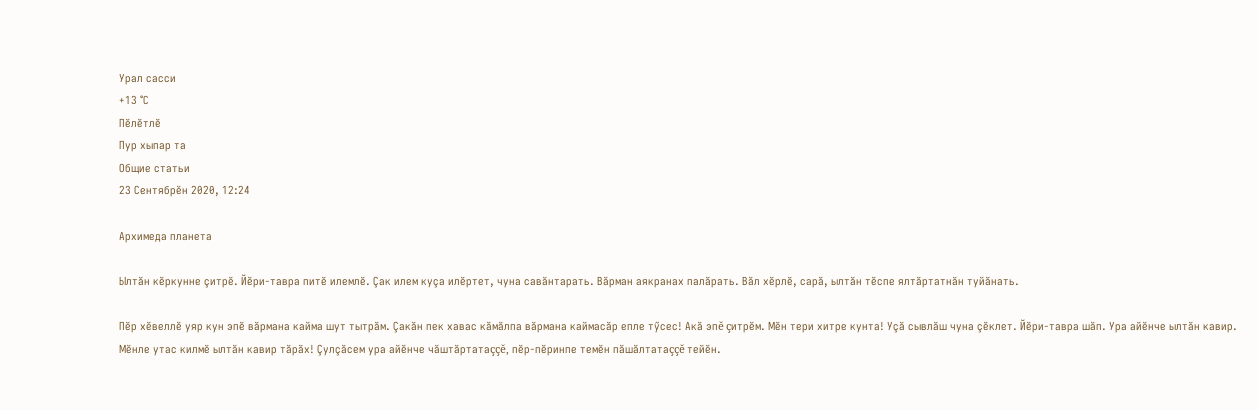Урал сасси
+13 °С
Пӗлӗтлӗ
Пур хыпар та
Общие статьи
23 Сентябрӗн 2020, 12:24

Архимеда планета

Ылтăн кĕркунне çитрĕ. Йĕри-тавра питĕ илемлĕ. Çак илем куçа илĕртет, чуна савăнтарать. Вăрман аякранах палăрать. Вăл хĕрлĕ, сарă, ылтăн тĕспе ялтăртатнăн туйăнать.

Пĕр хĕвеллĕ уяр кун эпĕ вăрмана кайма шут тытрăм. Çакăн пек хавас кăмăлпа вăрмана каймасăр епле тӳсес! Акă эпĕ çитрĕм. Мĕн тери хитре кунта! Уçă сывлăш чуна çĕклет. Йĕри-тавра шăп. Ура айĕнче ылтăн кавир. Мĕнле утас килмĕ ылтăн кавир тăрăх! Çулçăсем ура айĕнче чăштăртатаççĕ, пĕр-пĕринпе темĕн пăшăлтатаççĕ тейĕн.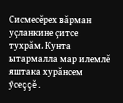Сисмесĕрех вăрман уçланкине çитсе тухрăм. Кунта ытармалла мар илемлĕ яштака хурăнсем ӳсеççĕ.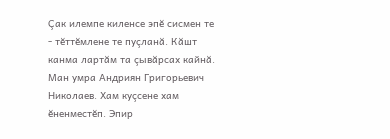Çак илемпе киленсе эпĕ сисмен те - тĕттĕмлене те пуçланă. Кăшт канма лартăм та çывăрсах кайнă.
Ман умра Андриян Григорьевич Николаев. Хам куçсене хам ĕненместĕп. Эпир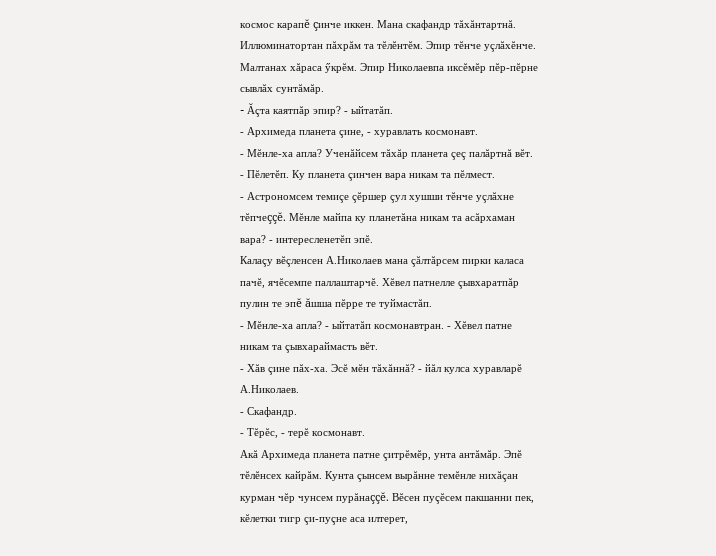космос карапĕ çинче иккен. Мана скафандр тăхăнтартнă. Иллюминатортан пăхрăм та тĕлĕнтĕм. Эпир тĕнче уçлăхĕнче. Малтанах хăраса ӳкрĕм. Эпир Николаевпа иксĕмĕр пĕр-пĕрне сывлăх сунтăмăр.
- Ăçта каятпăр эпир? - ыйтатăп.
- Архимеда планета çине, - хуравлать космонавт.
- Мĕнле-ха апла? Ученăйсем тăхăр планета çеç палăртнă вĕт.
- Пĕлетĕп. Ку планета çинчен вара никам та пĕлмест.
- Астрономсем темиçе çĕршер çул хушши тĕнче уçлăхне тĕпчеççĕ. Мĕнле майпа ку планетăна никам та асăрхаман вара? - интересленетĕп эпĕ.
Калаçу вĕçленсен А.Николаев мана çăлтăрсем пирки каласа пачĕ, ячĕсемпе паллаштарчĕ. Хĕвел патнелле çывхаратпăр пулин те эпĕ ăшша пĕрре те туймастăп.
- Мĕнле-ха апла? - ыйтатăп космонавтран. - Хĕвел патне никам та çывхараймасть вĕт.
- Хăв çине пăх-ха. Эсĕ мĕн тăхăннă? - йăл кулса хуравларĕ А.Николаев.
- Скафандр.
- Тĕрĕс, - терĕ космонавт.
Акă Архимеда планета патне çитрĕмĕр, унта антăмăр. Эпĕ тĕлĕнсех кайрăм. Кунта çынсем вырăнне темĕнле нихăçан курман чĕр чунсем пурăнаççĕ. Вĕсен пуçĕсем пакшанни пек, кĕлетки тигр çи-пуçне аса илтерет,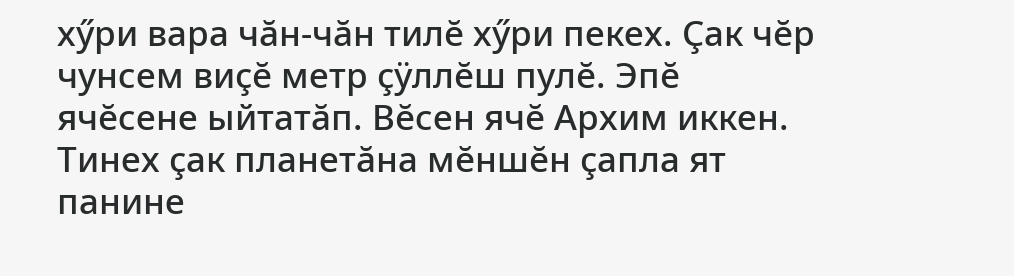хӳри вара чăн-чăн тилĕ хӳри пекех. Çак чĕр чунсем виçĕ метр çÿллĕш пулĕ. Эпĕ ячĕсене ыйтатăп. Вĕсен ячĕ Архим иккен. Тинех çак планетăна мĕншĕн çапла ят панине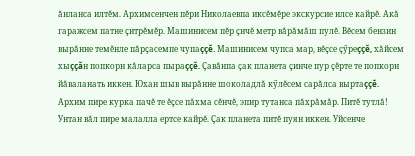ăнланса илтĕм. Архимсенчен пĕри Николаевпа иксĕмĕре экскурсие илсе кайрĕ. Акă гаражсем патне çитрĕмĕр. Машинисем пĕр çичĕ метр вăрăмăш пулĕ. Вĕсем бензин вырăнне темĕнле пăрçасемпе чупаççĕ. Машинисем чупса мар, вĕçсе çӳреççĕ, хăйсем хыççăн попкорн кăларса пыраççĕ. Çавăнпа çак планета çинче пур çĕрте те попкорн йăваланать иккен. Юхан шыв вырăнне шоколадлă кӳлĕсем сарăлса выртаççĕ. Архим пире курка пачĕ те ĕçсе пăхма сĕнчĕ, эпир тутанса пăхрăмăр. Питĕ тутлă! Унтан вăл пире малалла ертсе кайрĕ. Çак планета питĕ пуян иккен. Уйсенче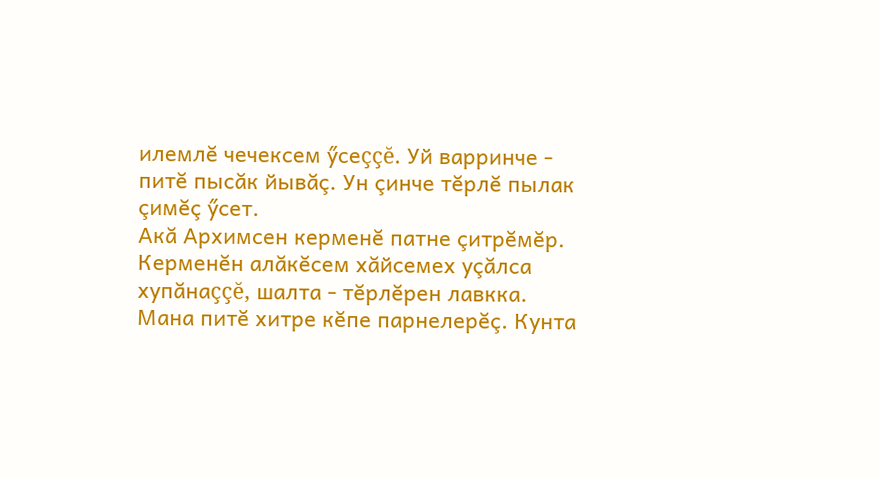илемлĕ чечексем ӳсеççĕ. Уй варринче - питĕ пысăк йывăç. Ун çинче тĕрлĕ пылак çимĕç ӳсет.
Акă Архимсен керменĕ патне çитрĕмĕр. Керменĕн алăкĕсем хăйсемех уçăлса хупăнаççĕ, шалта - тĕрлĕрен лавкка. Мана питĕ хитре кĕпе парнелерĕç. Кунта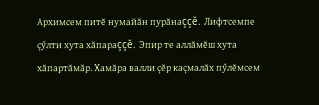Архимсем питĕ нумайăн пурăнаççĕ. Лифтсемпе çӳлти хута хăпараççĕ. Эпир те аллăмĕш хута хăпартăмăр. Хамăра валли çĕр каçмалăх пӳлĕмсем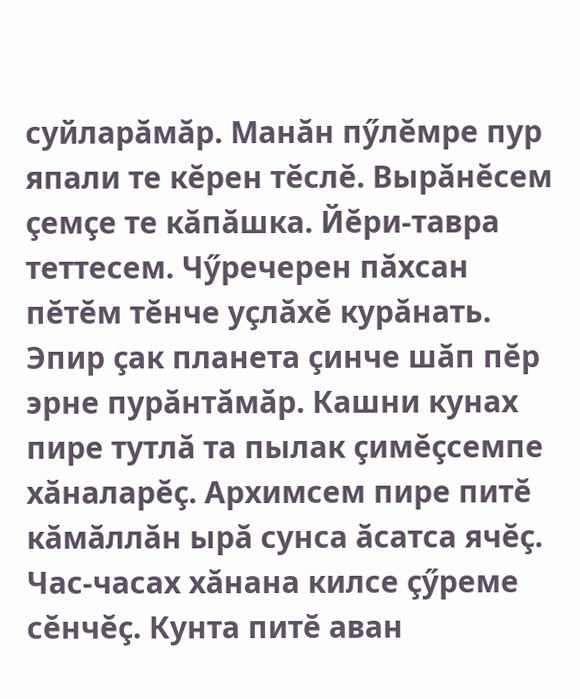суйларăмăр. Манăн пӳлĕмре пур япали те кĕрен тĕслĕ. Вырăнĕсем çемçе те кăпăшка. Йĕри-тавра теттесем. Чӳречерен пăхсан пĕтĕм тĕнче уçлăхĕ курăнать.
Эпир çак планета çинче шăп пĕр эрне пурăнтăмăр. Кашни кунах пире тутлă та пылак çимĕçсемпе хăналарĕç. Архимсем пире питĕ кăмăллăн ырă сунса ăсатса ячĕç. Час-часах хăнана килсе çӳреме сĕнчĕç. Кунта питĕ аван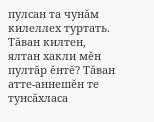пулсан та чунăм килеллех туртать. Тăван килтен, ялтан хакли мĕн пултăр ĕнтĕ? Тăван атте-аннешĕн те тунсăхласа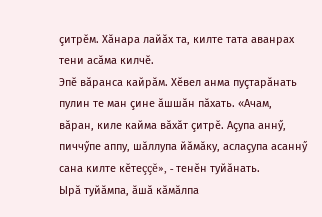çитрĕм. Хăнара лайăх та, килте тата аванрах тени асăма килчĕ.
Эпĕ вăранса кайрăм. Хĕвел анма пуçтарăнать пулин те ман çине ăшшăн пăхать. «Ачам, вăран, киле кайма вăхăт çитрĕ. Аçупа аннӳ, пиччӳпе аппу, шăллупа йăмăку, аслаçупа асаннӳ сана килте кĕтеççĕ», - тенĕн туйăнать.
Ырă туйăмпа, ăшă кăмăлпа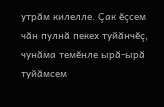утрăм килелле. Çак ĕçсем чăн пулнă пекех туйăнчĕç, чунăма темĕнле ырă-ырă туйăмсем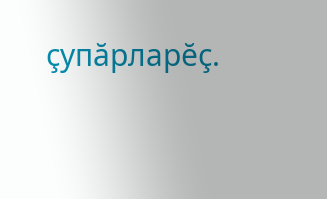çупăрларĕç.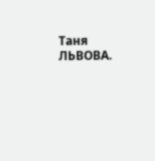Таня ЛЬВОВА.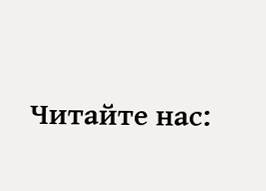Читайте нас: